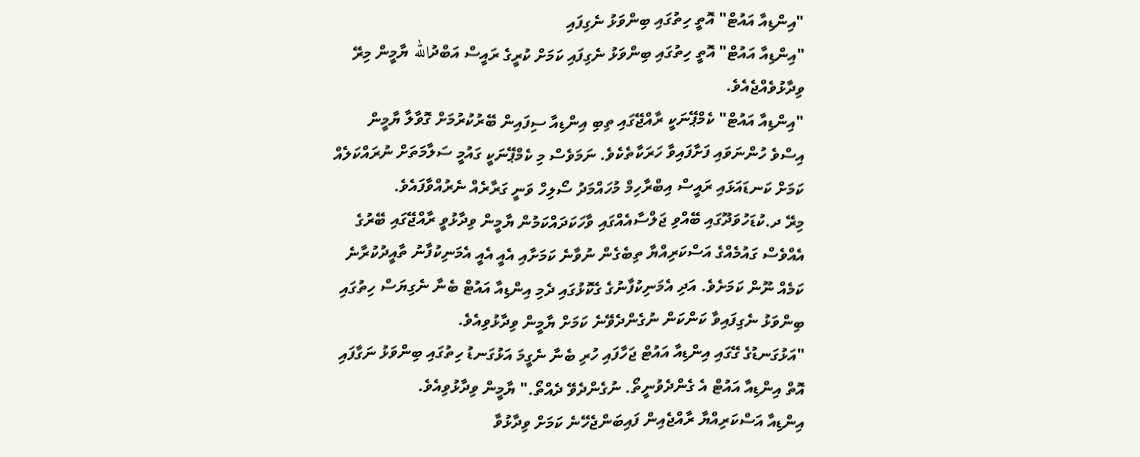"އިންޑިއާ އައުޓް" އޮތީ ހިތުގައި ބިންވަޅު ނެގިފައި
"އިންޑިއާ އައުޓް" އޮތީ ހިތުގައި ބިންވަޅު ނެގިފައި ކަމަށް ކުރީގެ ރައީސް އަބްދުالله ޔާމީން މިރޭ ވިދާޅުވެއްޖެއެވެ.
"އިންޑިއާ އައުޓް" ކެމްޕޭނަކީ ރާއްޖޭގައި ތިބި އިންޑިއާ ސިފައިން ބޭރުކުރުމަށް ގޮވާލާ ޔާމީން އިސްވެ ހުންނަވައި ފަށާފައިވާ ހަރަކާތެކެވެ. ނަމަވެސް މި ކެމްޕޭނަކީ ގައުމީ ސަލާމަތަށް ނުރައްކަލެއް ކަމަށް ކަނޑައަޅައި ރައީސް އިބްރާހިމް މުހައްމަދު ސޯލިހް ވަނީ ގަރާރެއް ނެރުއްވާފައެވެ.
މިރޭ ދ.ކުޑަހުވަދޫގައި ބޭއްވި ޖަލްސާއެއްގައި ވާހަކަދައްކަމުން ޔާމީން ވިދާޅުވީ ރާއްޖޭގައި ބޭރުގެ އެއްވެސް ގައުމެއްގެ އަސްކަރިއްޔާ ތިބެގެން ނުވާނެ ކަމަށާއި އެއީ އެއީ އެމަނިކުފާނު ތާއީދުކުރާނެ ކަމެއް ނޫން ކަމަށެވެ. އަދި އެމަނިކުފާނުގެ ގެކޮޅުގައި ދެމި އިންޑިއާ އައުޓް ބެނާ ނެގިޔަސް ހިތުގައި ބިންވަޅު ނެގިފައިވާ ކަންކަން ނުގެންދެވޭނެ ކަމަށް ޔާމީން ވިދާޅުވިއެވެ.
"އަޅުގަނޑުގެ ގޭގައި އިންޑިއާ އައުޓް ޖަހާފައި ހުރި ބެނާ ނެގީމަ އަޅުގަނޑު ހިތުގައި ބިންވަޅު ނަގާފައި އޮތް އިންޑިއާ އައުޓް އެ ގެންދެވުނީތޯ. ނުގެންދެވޭ ދެއްތޯ." ޔާމީން ވިދާޅުވިއެވެ.
އިންޑިއާ އަސްކަރިއްޔާ ރާއްޖެއިން ފައިބަންޖެހޭނެ ކަމަށް ވިދާޅުވާ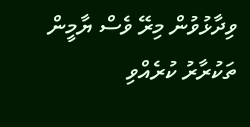ވިދާޅުވުން މިރޭ ވެސް ޔާމީން ތަކުރާރު ކުރެއްވި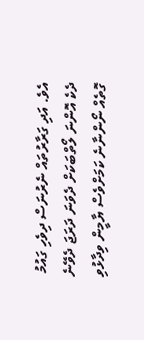އެވެ. އަދި ގަރާރުތައް ނެރުނަސް ދިވެހި ގައުމު ދެކެ އޮންނަ ލޯތްބަކަށް ދެވަނަ ދަރަޖަ ދެވޭނެ ގޮތެއް ނޯންނާނެ ކަމަށްވެސް ޔާމީން ވިދާޅުވި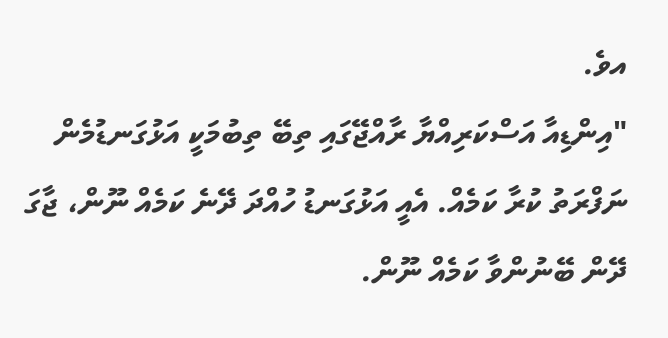އވެ.
"އިންޑިއާ އަސްކަރިއްޔާ ރާއްޖޭގައި ތިބޭ ތިބުމަކީ އަޅުގަނޑުމެން ނަފްރަތު ކުރާ ކަމެއް. އެއީ އަޅުގަނޑު ހުއްދަ ދޭނެ ކަމެއް ނޫން، ޖާގަ ދޭން ބޭނުންވާ ކަމެއް ނޫން.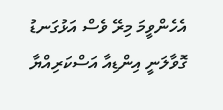އެހެންވީމަ މިރޭ ވެސް އަޅުގަނޑު ގޮވާލަނީ އިންޑިއާ އަސްކަރިއްޔާ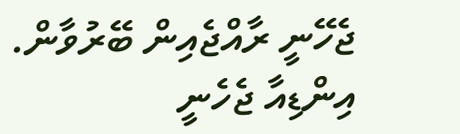ޖެހޭނީ ރާއްޖެއިން ބޭރުވާން. އިންޑިއާ ޖެހެނީ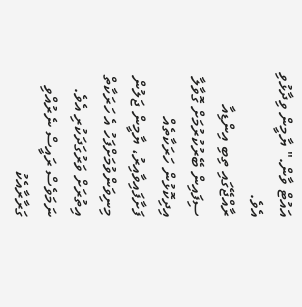އައުޓް ވާން." ޔާމީން ވިދާޅުވި އެވެ.
ރާއްޖޭގައި ތިބި އިންޑިއާ ސިފައިން ބޭރުކުރުމަށް ގޮވާލާ އިދިކޮޅުން ހަރަކާތެއް ފަށާފައިވާއިރު، ޔާމީން ޖަލުން މިނިވަންވުމަށްފަހު އެ ހަރަކާތް އިތުރަށް ވަރުގަދަކުރި އެވެ. ނަމަވެސް ރައީސް ނެރުއްވި ގަރާރާއެކު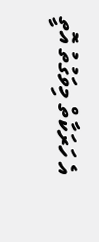އެ ހަރަކާތް މިވަގުތު އޮތީ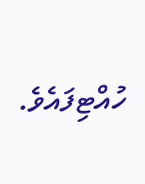ހުއްޓިފައެވެ.